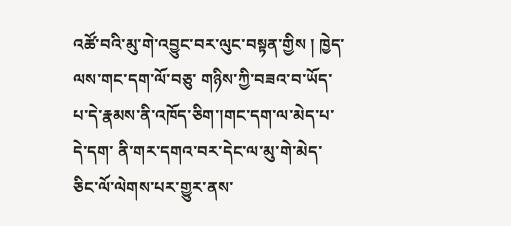འཚོ་བའི་མུ་གེ་འབྱུང་བར་ལུང་བསྟན་གྱིས ། ཁྱེད་ལས་གང་དག་ལོ་བཅུ་ གཉིས་ཀྱི་བཟའ་བ་ཡོད་པ་དེ་རྣམས་ནི་འཁོད་ཅིག་།གང་དག་ལ་མེད་པ་དེ་དག་ ནི་གར་དགའ་བར་དེང་ལ་མུ་གེ་མེད་ཅིང་ལོ་ལེགས་པར་གྱུར་ནས་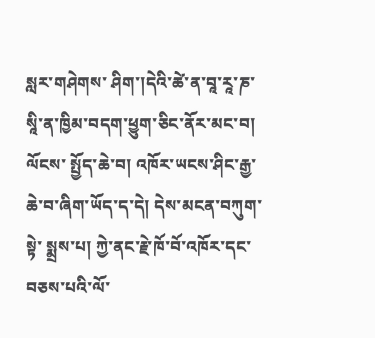སླར་གཤེགས་ ཤིག་།དེའི་ཚེ་ན་བཱ་རཱ་ཎ་སཱི་ན་ཁྱིམ་བདག་ཕྱུག་ཅིང་ནོར་མང་བ། ལོངས་ སྤྱོད་ཆེ་བ། འཁོར་ཡངས་ཤིང་རྒྱ་ཆེ་བ་ཞིག་ཡོད་ད་དེ། དེས་མངན་བཀུག་སྟེ་ སྨྲས་པ། ཀྱེ་ནང་རྗེ་ཁོ་བོ་འཁོར་དང་བཅས་པའི་ལོ་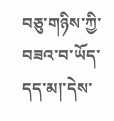བཅུ་གཉིས་ཀྱི་བཟའ་བ་ཡོད་ དད་མ།་དེས་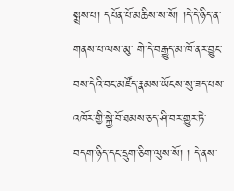སྨྲས་པ། དཔོན་པོ་མཆིས་ས་སོ། །དེ་དེ་ཉིད་ན་གནས་པ་ལས་མུ་ གེ་དེ་བརྒྱུད་མ་ཁོ་ནར་བྱུང་བས་དེའི་བང་མཛོད་རྣམས་ཡོངས་སུ་ཟད་པས་ འཁོར་གྱི་སྐྱེ་བོ་ཐམས་ཅད་ཤི་བར་གྱུར་ཏེ་བདག་ཉིད་དང་དྲུག་ཅིག་ལུས་སོ། ། དེ་ནས་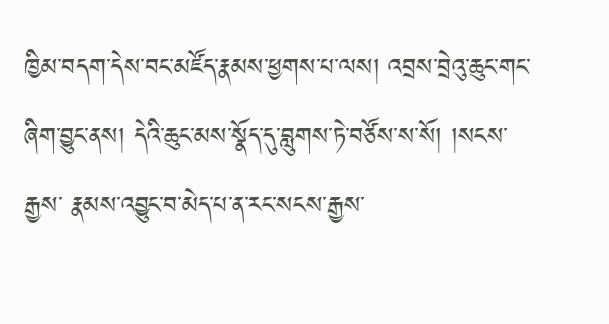ཁྱིམ་བདག་དེས་བང་མཛོད་རྣམས་ཕྱགས་པ་ལས། འབྲས་བྲེའུ་ཆུང་གང་ ཞིག་བྱུང་ནས། དེའི་ཆུང་མས་སྣོད་དུ་བླུགས་ཏེ་བཙོས་ས་སོ། །སངས་རྒྱས་ རྣམས་འབྱུང་བ་མེད་པ་ན་རང་སངས་རྒྱས་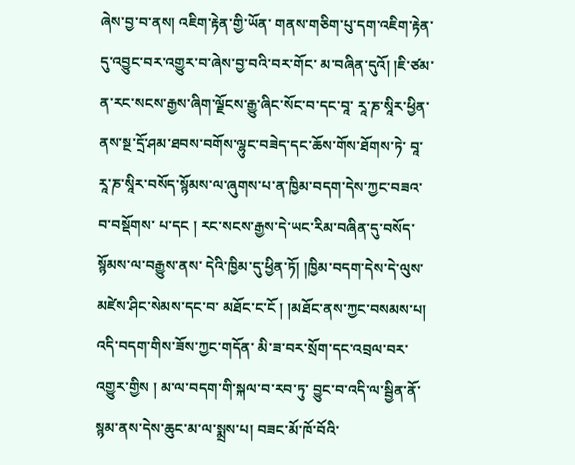ཞེས་བྱ་བ་ནས། འཇིག་རྟེན་གྱི་ཡོན་ གནས་གཅིག་པུ་དག་འཇིག་རྟེན་དུ་འབྱུང་བར་འགྱུར་བ་ཞེས་བྱ་བའི་བར་གོང་ མ་བཞིན་དུའོ། །ཇི་ཙམ་ན་རང་སངས་རྒྱས་ཞིག་ལྗོངས་རྒྱུ་ཞིང་སོང་བ་དང་བཱ་ རཱ་ཎ་སཱིར་ཕྱིན་ནས་སྔ་དྲོ་ཤམ་ཐབས་བགོས་ལྷུང་བཟེད་དང་ཆོས་གོས་ཐོགས་ཏེ་ བཱ་རཱ་ཎ་སཱིར་བསོད་སྙོམས་ལ་ཞུགས་པ་ན་ཁྱིམ་བདག་དེས་ཀྱང་བཟའ་བ་བསྡོགས་ པ་དང ། རང་སངས་རྒྱས་དེ་ཡང་རིམ་བཞིན་དུ་བསོད་སྙོམས་ལ་བརྒྱུས་ནས་ དེའི་ཁྱིམ་དུ་ཕྱིན་ཏོ། །ཁྱིམ་བདག་དེས་དེ་ལུས་མཛེས་ཤིང་སེམས་དང་བ་ མཐོང་ང་ངོ ། །མཐོང་ནས་ཀྱང་བསམས་པ། འདི་བདག་གིས་ཟོས་ཀྱང་གདོན་ མི་ཟ་བར་སྲོག་དང་འབྲལ་བར་འགྱུར་གྱིས ། མ་ལ་བདག་གི་སྐལ་བ་རབ་ཏུ་ བྱུང་བ་འདི་ལ་སྦྱིན་ནོ་སྙམ་ནས་དེས་ཆུང་མ་ལ་སྨྲས་པ། བཟང་མོ་ཁོ་བོའི་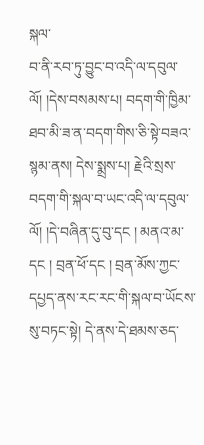སྐལ་
བ་ནི་རབ་ཏུ་བྱུང་བ་འདི་ལ་དབུལ་ལོ། །དེས་བསམས་པ། བདག་གི་ཁྱིམ་ ཐབ་མི་ཟ་ན་བདག་གིས་ཅི་སྟེ་བཟའ་སྙམ་ནས། དེས་སྨྲས་པ། རྗེའི་སྲས་ བདག་གི་སྐལ་བ་ཡང་འདི་ལ་དབུལ་ལོ། །དེ་བཞིན་དུ་བུ་དང ། མནའ་མ་ དང ། བྲན་ཕོ་དང ། བྲན་མོས་ཀྱང་དཔྱད་ནས་རང་རང་གི་སྐལ་བ་ཡོངས་ སུ་བཏང་སྟེ། དེ་ནས་དེ་ཐམས་ཅད་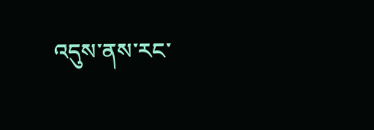འདུས་ནས་རང་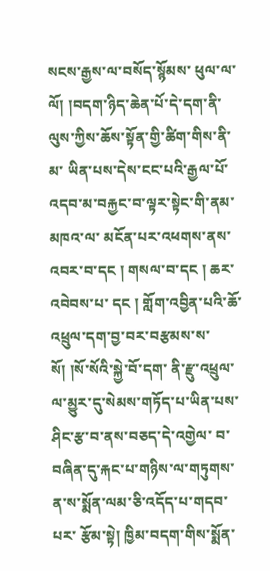སངས་རྒྱས་ལ་བསོད་སྙོམས་ ཕུལ་ལ་ལོ། །བདག་ཉིད་ཆེན་པོ་དེ་དག་ནི་ལུས་ཀྱིས་ཆོས་སྟོན་གྱི་ཚིག་གིས་ནི་མ་ ཡིན་པས་དེས་ངང་པའི་རྒྱལ་པོ་འདབ་མ་བརྐྱང་བ་ལྟར་སྟེང་གི་ནམ་མཁའ་ལ་ མངོན་པར་འཕགས་ནས་འབར་བ་དང ། གསལ་བ་དང ། ཆར་འབེབས་པ་ དང ། གློག་འབྱིན་པའི་ཆོ་འཕྲུལ་དག་བྱ་བར་བརྩམས་ས་སོ། །སོ་སོའི་སྐྱེ་བོ་དག་ ནི་རྫུ་འཕྲུལ་ལ་མྱུར་དུ་སེམས་གཏོད་པ་ཡིན་པས་ཤིང་རྩ་བ་ནས་བཅད་དེ་འགྱེལ་ བ་བཞིན་དུ་རྐང་པ་གཉིས་ལ་གཏུགས་ན་ས་སྨོན་ལམ་ཅི་འདོད་པ་གདབ་པར་ རྩོམ་སྟེ། ཁྱིམ་བདག་གིས་སྨོན་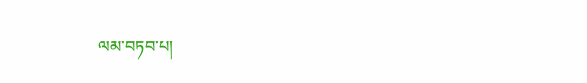ལམ་བཏབ་པ།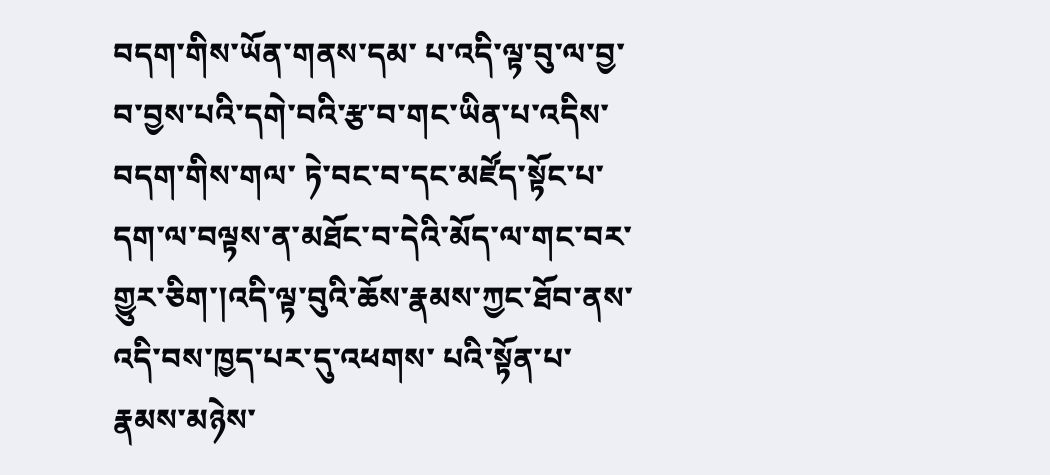བདག་གིས་ཡོན་གནས་དམ་ པ་འདི་ལྟ་བུ་ལ་བྱ་བ་བྱས་པའི་དགེ་བའི་རྩ་བ་གང་ཡིན་པ་འདིས་བདག་གིས་གལ་ ཏེ་བང་བ་དང་མཛོད་སྟོང་པ་དག་ལ་བལྟས་ན་མཐོང་བ་དེའི་མོད་ལ་གང་བར་ གྱུར་ཅིག་།འདི་ལྟ་བུའི་ཆོས་རྣམས་ཀྱང་ཐོབ་ནས་འདི་བས་ཁྱད་པར་དུ་འཕགས་ པའི་སྟོན་པ་རྣམས་མཉེས་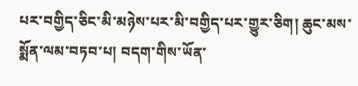པར་བགྱིད་ཅིང་མི་མཉེས་པར་མི་བགྱིད་པར་གྱུར་ཅིག། ཆུང་མས་སྨོན་ལམ་བཏབ་པ། བདག་གིས་ཡོན་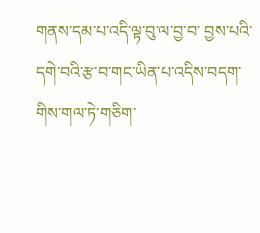གནས་དམ་པ་འདི་ལྟ་བུ་ལ་བྱ་བ་ བྱས་པའི་དགེ་བའི་རྩ་བ་གང་ཡིན་པ་འདིས་བདག་གིས་གལ་ཏེ་གཅིག་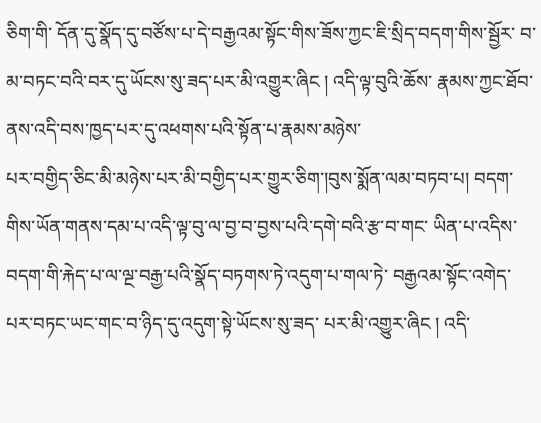ཅིག་གི་ དོན་དུ་སྣོད་དུ་བཙོས་པ་དེ་བརྒྱའམ་སྟོང་གིས་ཟོས་ཀྱང་ཇི་སྲིད་བདག་གིས་སྦྱོར་ བ་མ་བཏང་བའི་བར་དུ་ཡོངས་སུ་ཟད་པར་མི་འགྱུར་ཞིང ། འདི་ལྟ་བུའི་ཆོས་ རྣམས་ཀྱང་ཐོབ་ནས་འདི་བས་ཁྱད་པར་དུ་འཕགས་པའི་སྟོན་པ་རྣམས་མཉེས་
པར་བགྱིད་ཅིང་མི་མཉེས་པར་མི་བགྱིད་པར་གྱུར་ཅིག་།བུས་སྨོན་ལམ་བཏབ་པ། བདག་གིས་ཡོན་གནས་དམ་པ་འདི་ལྟ་བུ་ལ་བྱ་བ་བྱས་པའི་དགེ་བའི་རྩ་བ་གང་ ཡིན་པ་འདིས་བདག་གི་རྐེད་པ་ལ་ལྔ་བརྒྱ་པའི་སྣོད་བཏགས་ཏེ་འདུག་པ་གལ་ཏེ་ བརྒྱའམ་སྟོང་འགེད་པར་བཏང་ཡང་གང་བ་ཉིད་དུ་འདུག་སྟེ་ཡོངས་སུ་ཟད་ པར་མི་འགྱུར་ཞིང ། འདི་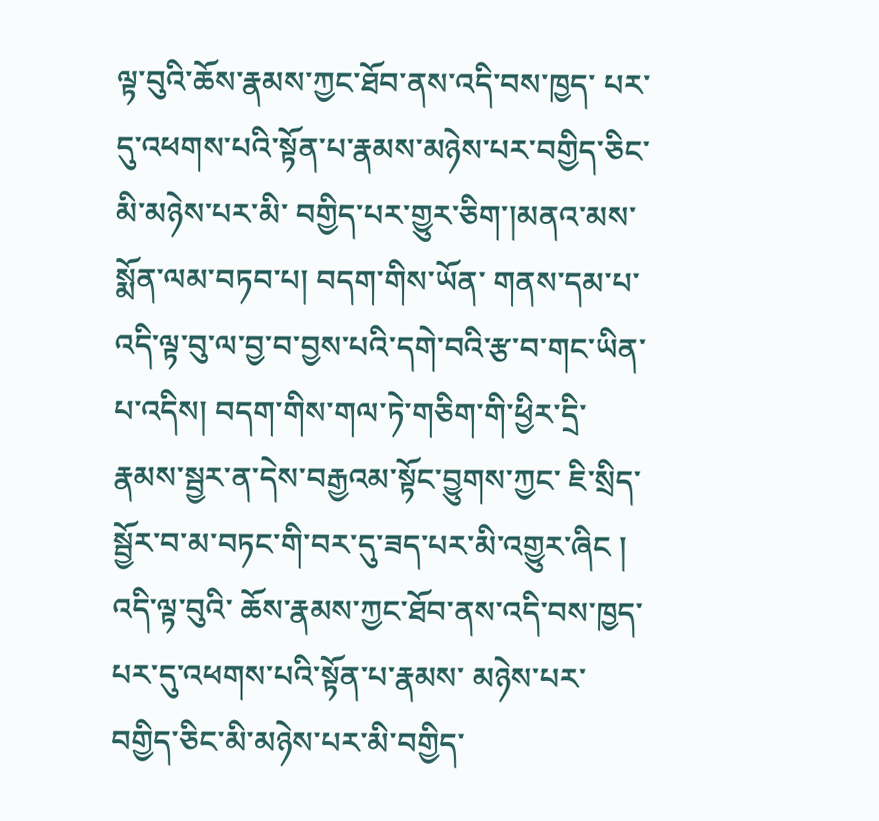ལྟ་བུའི་ཆོས་རྣམས་ཀྱང་ཐོབ་ནས་འདི་བས་ཁྱད་ པར་དུ་འཕགས་པའི་སྟོན་པ་རྣམས་མཉེས་པར་བགྱིད་ཅིང་མི་མཉེས་པར་མི་ བགྱིད་པར་གྱུར་ཅིག་།མནའ་མས་སྨོན་ལམ་བཏབ་པ། བདག་གིས་ཡོན་ གནས་དམ་པ་འདི་ལྟ་བུ་ལ་བྱ་བ་བྱས་པའི་དགེ་བའི་རྩ་བ་གང་ཡིན་པ་འདིས། བདག་གིས་གལ་ཏེ་གཅིག་གི་ཕྱིར་དྲི་རྣམས་སྦྱར་ན་དེས་བརྒྱའམ་སྟོང་བྱུགས་ཀྱང་ ཇི་སྲིད་སྦྱོར་བ་མ་བཏང་གི་བར་དུ་ཟད་པར་མི་འགྱུར་ཞིང ། འདི་ལྟ་བུའི་ ཆོས་རྣམས་ཀྱང་ཐོབ་ནས་འདི་བས་ཁྱད་པར་དུ་འཕགས་པའི་སྟོན་པ་རྣམས་ མཉེས་པར་བགྱིད་ཅིང་མི་མཉེས་པར་མི་བགྱིད་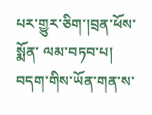པར་གྱུར་ཅིག་།བྲན་ཕོས་སྨོན་ ལམ་བཏབ་པ། བདག་གིས་ཡོན་གན་ས་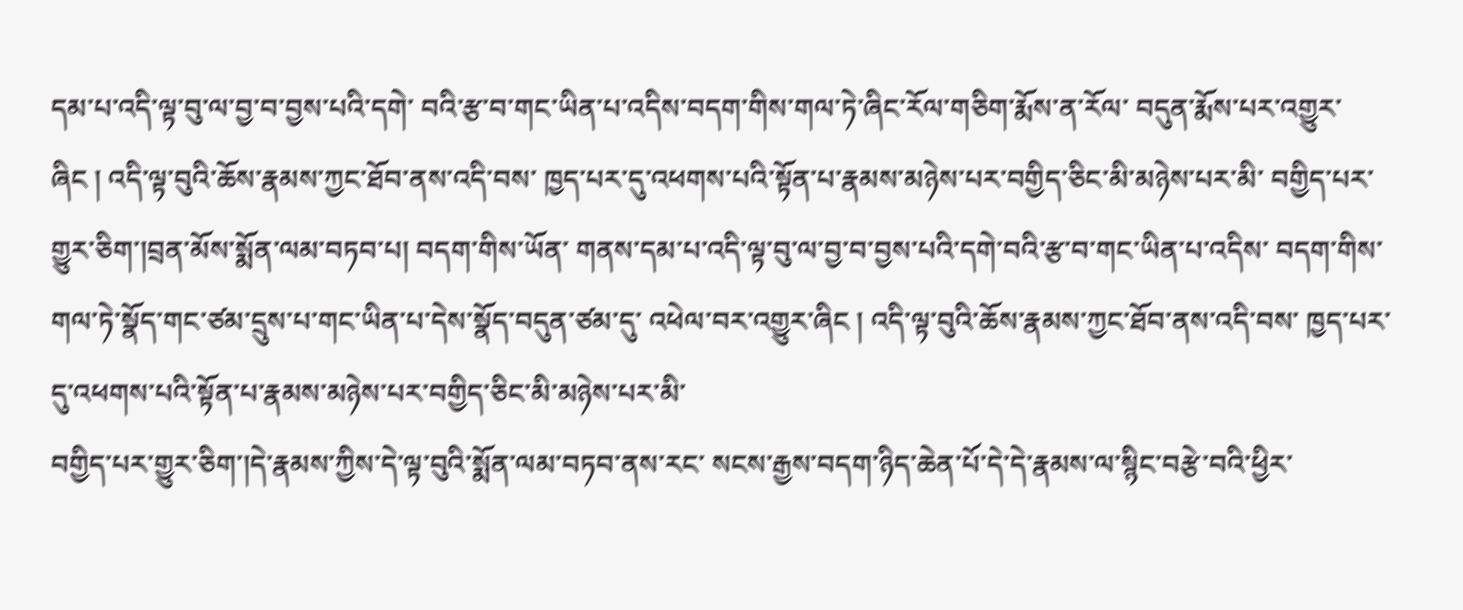དམ་པ་འདི་ལྟ་བུ་ལ་བྱ་བ་བྱས་པའི་དགེ་ བའི་རྩ་བ་གང་ཡིན་པ་འདིས་བདག་གིས་གལ་ཏེ་ཞིང་རོལ་གཅིག་རྨོས་ན་རོལ་ བདུན་རྨོས་པར་འགྱུར་ཞིང ། འདི་ལྟ་བུའི་ཆོས་རྣམས་ཀྱང་ཐོབ་ནས་འདི་བས་ ཁྱད་པར་དུ་འཕགས་པའི་སྟོན་པ་རྣམས་མཉེས་པར་བགྱིད་ཅིང་མི་མཉེས་པར་མི་ བགྱིད་པར་གྱུར་ཅིག་།བྲན་མོས་སྨོན་ལམ་བཏབ་པ། བདག་གིས་ཡོན་ གནས་དམ་པ་འདི་ལྟ་བུ་ལ་བྱ་བ་བྱས་པའི་དགེ་བའི་རྩ་བ་གང་ཡིན་པ་འདིས་ བདག་གིས་གལ་ཏེ་སྣོད་གང་ཙམ་དྲུས་པ་གང་ཡིན་པ་དེས་སྣོད་བདུན་ཙམ་དུ་ འཕེལ་བར་འགྱུར་ཞིང ། འདི་ལྟ་བུའི་ཆོས་རྣམས་ཀྱང་ཐོབ་ནས་འདི་བས་ ཁྱད་པར་དུ་འཕགས་པའི་སྟོན་པ་རྣམས་མཉེས་པར་བགྱིད་ཅིང་མི་མཉེས་པར་མི་
བགྱིད་པར་གྱུར་ཅིག་།དེ་རྣམས་ཀྱིས་དེ་ལྟ་བུའི་སྨོན་ལམ་བཏབ་ནས་རང་ སངས་རྒྱས་བདག་ཉིད་ཆེན་པོ་དེ་དེ་རྣམས་ལ་སྙིང་བརྩེ་བའི་ཕྱིར་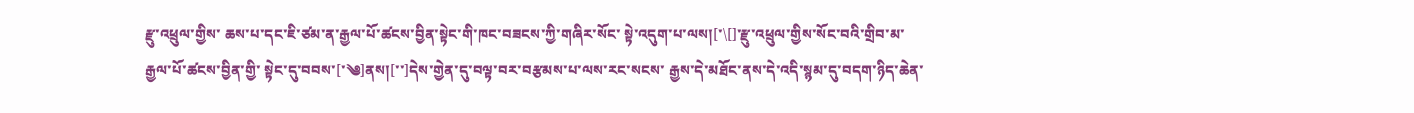རྫུ་འཕྲུལ་གྱིས་ ཆས་པ་དང་ཇི་ཙམ་ན་རྒྱལ་པོ་ཚངས་བྱིན་སྟེང་གི་ཁང་བཟངས་ཀྱི་གཞིར་སོང་ སྟེ་འདུག་པ་ལས།[་\[]་རྫུ་འཕྲུལ་གྱིས་སོང་བའི་གྲིབ་མ་རྒྱལ་པོ་ཚངས་བྱིན་གྱི་ སྟེང་དུ་བབས་[་༄]ནས།[་་]དེས་གྱེན་དུ་བལྟ་བར་བརྩམས་པ་ལས་རང་སངས་ རྒྱས་དེ་མཐོང་ནས་དེ་འདི་སྙམ་དུ་བདག་ཉིད་ཆེན་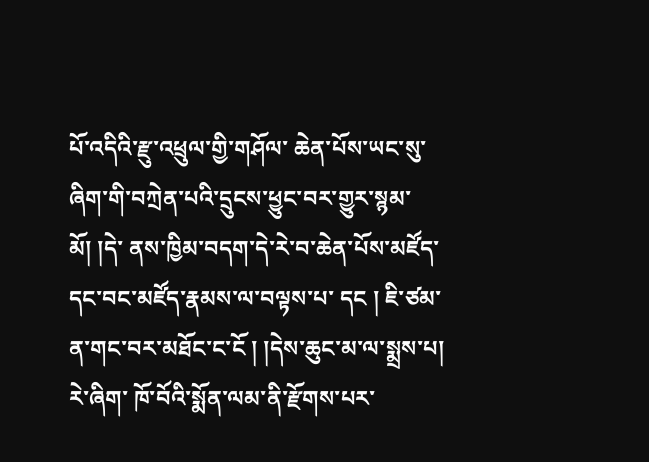པོ་འདིའི་རྫུ་འཕྲུལ་གྱི་གཤོལ་ ཆེན་པོས་ཡང་སུ་ཞིག་གི་བཀྲེན་པའི་དྲུངས་ཕྱུང་བར་གྱུར་སྙམ་མོ། །དེ་ ནས་ཁྱིམ་བདག་དེ་རེ་བ་ཆེན་པོས་མཛོད་དང་བང་མཛོད་རྣམས་ལ་བལྟས་པ་ དང ། ཇི་ཙམ་ན་གང་བར་མཐོང་ང་ངོ ། །དེས་ཆུང་མ་ལ་སྨྲས་པ། རེ་ཞིག་ ཁོ་བོའི་སྨོན་ལམ་ནི་རྫོགས་པར་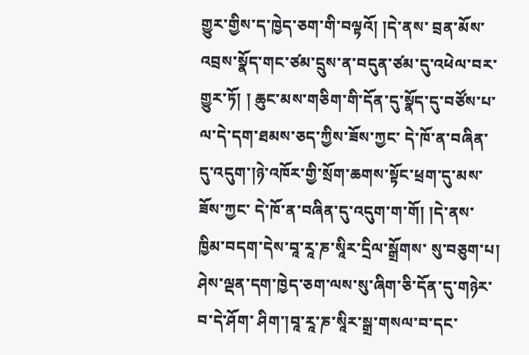གྱུར་གྱིས་ད་ཁྱེད་ཅག་གི་བལྟའོ། །དེ་ནས་ བྲན་མོས་འབྲས་སྣོད་གང་ཙམ་དྲུས་ན་བདུན་ཙམ་དུ་འཕེལ་བར་གྱུར་ཏོ། ། ཆུང་མས་གཅིག་གི་དོན་དུ་སྣོད་དུ་བཙོས་པ་ལ་དེ་དག་ཐམས་ཅད་ཀྱིས་ཟོས་ཀྱང་ དེ་ཁོ་ན་བཞིན་དུ་འདུག་།ཉེ་འཁོར་གྱི་སྲོག་ཆགས་སྟོང་ཕྲག་དུ་མས་ཟོས་ཀྱང་ དེ་ཁོ་ན་བཞིན་དུ་འདུག་ག་གོ། །དེ་ནས་ཁྱིམ་བདག་དེས་བཱ་རཱ་ཎ་སཱིར་དྲིལ་སྒྲོགས་ སུ་བཅུག་པ། ཤེས་ལྡན་དག་ཁྱེད་ཅག་ལས་སུ་ཞིག་ཅི་དོན་དུ་གཉེར་བ་དེ་ཤོག་ ཤིག་།བཱ་རཱ་ཎ་སཱིར་སྒྲ་གསལ་བ་དང་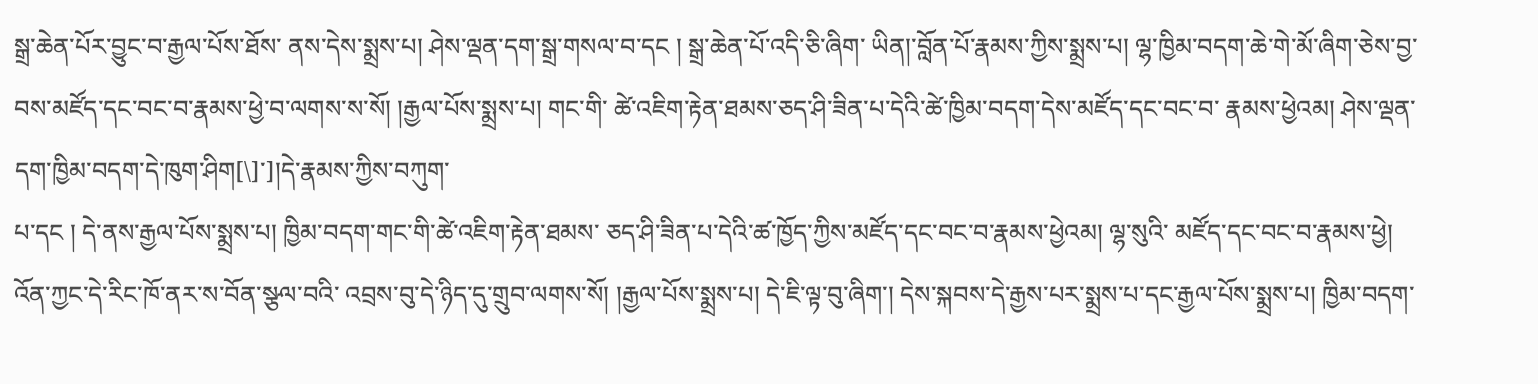སྒྲ་ཆེན་པོར་བྱུང་བ་རྒྱལ་པོས་ཐོས་ ནས་དེས་སྨྲས་པ། ཤེས་ལྡན་དག་སྒྲ་གསལ་བ་དང ། སྒྲ་ཆེན་པོ་འདི་ཅི་ཞིག་ ཡིན།་བློན་པོ་རྣམས་ཀྱིས་སྨྲས་པ། ལྷ་ཁྱིམ་བདག་ཆེ་གེ་མོ་ཞིག་ཅེས་བྱ་ བས་མཛོད་དང་བང་བ་རྣམས་ཕྱེ་བ་ལགས་ས་སོ། །རྒྱལ་པོས་སྨྲས་པ། གང་གི་ ཚེ་འཇིག་རྟེན་ཐམས་ཅད་ཤི་ཟིན་པ་དེའི་ཚེ་ཁྱིམ་བདག་དེས་མཛོད་དང་བང་བ་ རྣམས་ཕྱེའམ། ཤེས་ལྡན་དག་ཁྱིམ་བདག་དེ་ཁུག་ཤིག[\]་]།དེ་རྣམས་ཀྱིས་བཀུག་
པ་དང ། དེ་ནས་རྒྱལ་པོས་སྨྲས་པ། ཁྱིམ་བདག་གང་གི་ཚེ་འཇིག་རྟེན་ཐམས་ ཅད་ཤི་ཟིན་པ་དེའི་ཚ་ཁྱོད་ཀྱིས་མཛོད་དང་བང་བ་རྣམས་ཕྱེའམ། ལྷ་སུའི་ མཛོད་དང་བང་བ་རྣམས་ཕྱེ། འོན་ཀྱང་དེ་རིང་ཁོ་ནར་ས་བོན་སྩལ་བའི་ འབྲས་བུ་དེ་ཉིད་དུ་གྲུབ་ལགས་སོ། །རྒྱལ་པོས་སྨྲས་པ། དེ་ཇི་ལྟ་བུ་ཞིག་། དེས་སྐབས་དེ་རྒྱས་པར་སྨྲས་པ་དང་རྒྱལ་པོས་སྨྲས་པ། ཁྱིམ་བདག་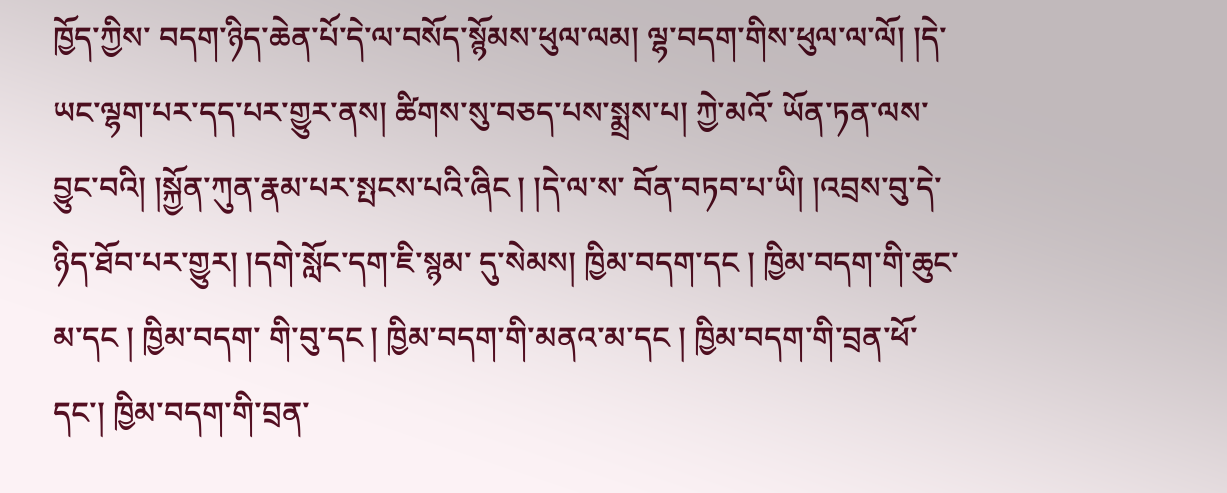ཁྱོད་ཀྱིས་ བདག་ཉིད་ཆེན་པོ་དེ་ལ་བསོད་སྙོམས་ཕུལ་ལམ། ལྷ་བདག་གིས་ཕུལ་ལ་ལོ། །དེ་ ཡང་ལྷག་པར་དད་པར་གྱུར་ནས། ཚིགས་སུ་བཅད་པས་སྨྲས་པ། ཀྱེ་མའོ་ ཡོན་ཏན་ལས་བྱུང་བའི། །སྐྱོན་ཀུན་རྣམ་པར་སྤངས་པའི་ཞིང ། །དེ་ལ་ས་ བོན་བཏབ་པ་ཡི། །འབྲས་བུ་དེ་ཉིད་ཐོབ་པར་གྱུར། །དགེ་སློང་དག་ཇི་སྙམ་ དུ་སེམས། ཁྱིམ་བདག་དང ། ཁྱིམ་བདག་གི་ཆུང་མ་དང ། ཁྱིམ་བདག་ གི་བུ་དང ། ཁྱིམ་བདག་གི་མནའ་མ་དང ། ཁྱིམ་བདག་གི་བྲན་ཕོ་དང་། ཁྱིམ་བདག་གི་བྲན་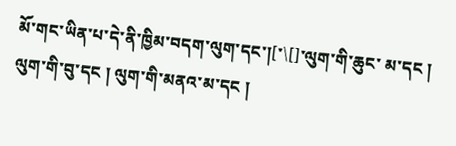མོ་གང་ཡིན་པ་དེ་ནི་ཁྱིམ་བདག་ལུག་དང་།[་\[]་ལུག་གི་ཆུང་ མ་དང ། ལུག་གི་བུ་དང ། ལུག་གི་མནའ་མ་དང །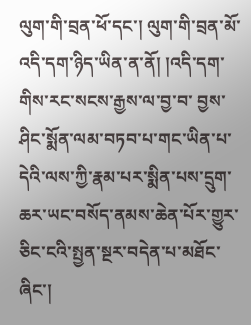ལུག་གི་བྲན་ཕོ་དང་། ལུག་གི་བྲན་མོ་འདི་དག་ཉིད་ཡིན་ན་ནོ། །འདི་དག་གིས་རང་སངས་རྒྱས་ལ་བྱ་བ་ བྱས་ཤིང་སྨོན་ལམ་བཏབ་པ་གང་ཡིན་པ་དེའི་ལས་ཀྱི་རྣམ་པར་སྨིན་པས་དྲུག་ ཆར་ཡང་བསོད་ནམས་ཆེན་པོར་གྱུར་ཅིང་ངའི་སྤྱན་སྔར་བདེན་པ་མཐོང་ཞིང་།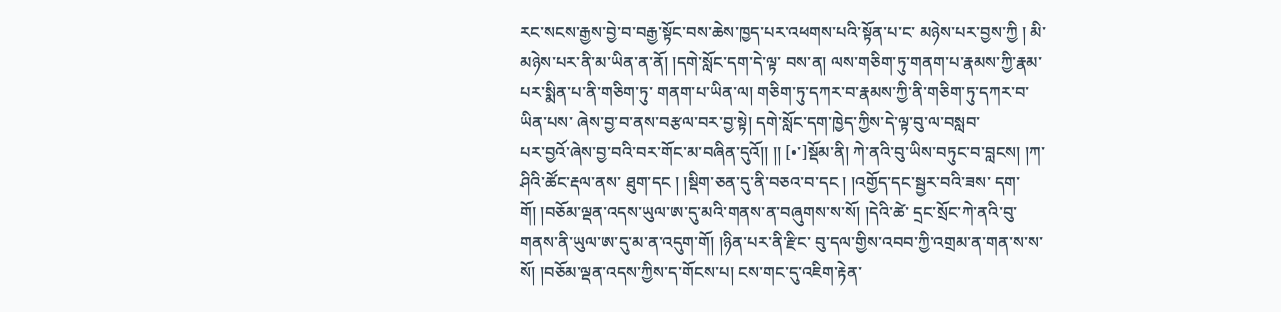རང་སངས་རྒྱས་བྱེ་བ་བརྒྱ་སྟོང་བས་ཆེས་ཁྱད་པར་འཕགས་པའི་སྟོན་པ་ང་ མཉེས་པར་བྱས་ཀྱི ། མི་མཉེས་པར་ནི་མ་ཡིན་ན་ནོ། །དགེ་སློང་དག་དེ་ལྟ་ བས་ན། ལས་གཅིག་ཏུ་གནག་པ་རྣམས་ཀྱི་རྣམ་པར་སྨིན་པ་ནི་གཅིག་ཏུ་ གནག་པ་ཡིན་ལ། གཅིག་ཏུ་དཀར་བ་རྣམས་ཀྱི་ནི་གཅིག་ཏུ་དཀར་བ་ཡིན་པས་ ཞེས་བྱ་བ་ནས་བརྩལ་བར་བྱ་སྟེ། དགེ་སློང་དག་ཁྱེད་ཀྱིས་དེ་ལྟ་བུ་ལ་བསླབ་
པར་བྱའོ་ཞེས་བྱ་བའི་བར་གོང་མ་བཞིན་དུའོ།། །། [•་]སྡོམ་ནི། ཀེ་ནའི་བུ་ཡིས་བཏུང་བ་བླངས། །ཀ་ཤིའི་ཚོང་རྡལ་ནས་ ཐུག་དང ། །སྡིག་ཅན་དུ་ནི་བཅའ་བ་དང ། །འགྱོད་དང་སྦྱར་བའི་ཟས་ དག་གོ། །བཅོམ་ལྡན་འདས་ཡུལ་ཨ་དུ་མའི་གནས་ན་བཞུགས་ས་སོ། །དེའི་ཚེ་ དྲང་སྲོང་ཀེ་ནའི་བུ་གནས་ནི་ཡུལ་ཨ་དུ་མ་ན་འདུག་གོ། །ཉིན་པར་ནི་རྫིང་ བུ་དལ་གྱིས་འབབ་ཀྱི་འགྲམ་ན་གན་ས་ས་སོ། །བཅོམ་ལྡན་འདས་ཀྱིས་ད་གོངས་པ། ངས་གང་དུ་འཇིག་རྟེན་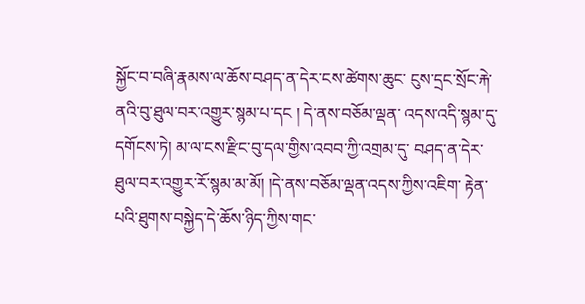སྐྱོང་བ་བཞི་རྣམས་ལ་ཆོས་བཤད་ན་དེར་ངས་ཚེགས་ཆུང་ ངུས་དྲང་སྲོང་རྐེ་ནའི་བུ་ཐུལ་བར་འགྱུར་སྙམ་པ་དང ། དེ་ནས་བཅོམ་ལྡན་ འདས་འདི་སྙམ་དུ་དགོངས་ཏེ། མ་ལ་ངས་རྫིང་བུ་དལ་གྱིས་འབབ་ཀྱི་འགྲམ་དུ་ བཤད་ན་དེར་ཐུལ་བར་འགྱུར་རོ་སྙམ་མ་མོ། །དེ་ནས་བཅོམ་ལྡན་འདས་ཀྱིས་འཇིག་ རྟེན་པའི་ཐུགས་བསྐྱེད་དེ་ཆོས་ཉིད་ཀྱིས་གང་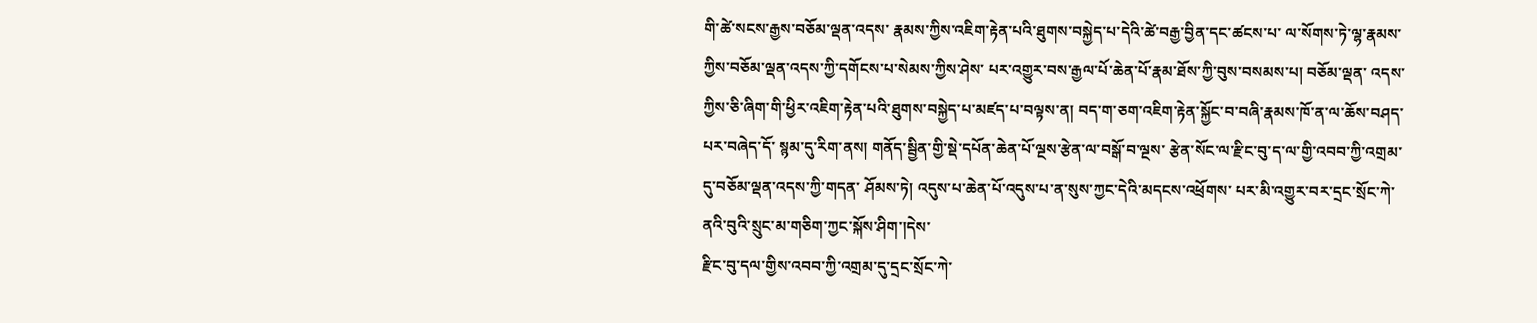གི་ཚེ་སངས་རྒྱས་བཅོམ་ལྡན་འདས་ རྣམས་ཀྱིས་འཇིག་རྟེན་པའི་ཐུགས་བསྐྱེད་པ་དེའི་ཚེ་བརྒྱ་བྱིན་དང་ཚངས་པ་ ལ་སོགས་ཏེ་ལྷ་རྣམས་ཀྱིས་བཅོམ་ལྡན་འདས་ཀྱི་དགོངས་པ་སེམས་ཀྱིས་ཤེས་ པར་འགྱུར་བས་རྒྱལ་པོ་ཆེན་པོ་རྣམ་ཐོས་ཀྱི་བུས་བསམས་པ། བཅོམ་ལྡན་ འདས་ཀྱིས་ཅི་ཞིག་གི་ཕྱིར་འཇིག་རྟེན་པའི་ཐུགས་བསྐྱེད་པ་མཛད་པ་བལྟས་ན། བད་ག་ཅག་འཇིག་རྟེན་སྐྱོང་བ་བཞི་རྣམས་ཁོ་ན་ལ་ཆོས་བཤད་པར་བཞེད་དོ་ སྙམ་དུ་རིག་ནས། གནོད་སྦྱིན་གྱི་སྡེ་དཔོན་ཆེན་པོ་ལྔས་རྩེན་ལ་བསྒོ་བ་ལྔས་ རྩེན་སོང་ལ་རྫིང་བུ་ད་ལ་གྱི་འབབ་ཀྱི་འགྲམ་དུ་བཅོམ་ལྡན་འདས་ཀྱི་གདན་ ཤོམས་ཏེ། འདུས་པ་ཆེན་པོ་འདུས་པ་ན་སུས་ཀྱང་དེའི་མདངས་འཕྲོགས་ པར་མི་འགྱུར་བར་དྲང་སྲོང་ཀེ་ནའི་བུའི་སྲུང་མ་གཅིག་ཀྱང་སྐོས་ཤིག་།དེས་
རྫིང་བུ་དལ་གྱིས་འབབ་ཀྱི་འགྲམ་དུ་དྲང་སྲོང་ཀེ་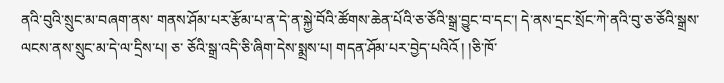ནའི་བུའི་སྲུང་མ་བཞག་ནས་ གནས་ཤོམ་པར་རྩོམ་པ་ན་དེ་ན་སྐྱེ་བོའི་ཚོགས་ཆེན་པོའི་ཅ་ཅོའི་སྒྲ་བྱུང་བ་དང་། དེ་ནས་དྲང་སྲོང་ཀེ་ནའི་བུ་ཅ་ཅོའི་སྒྲས་ལངས་ནས་སྲུང་མ་དེ་ལ་དྲིས་པ། ཅ་ ཅོའི་སྒྲ་འདི་ཅི་ཞིག་དེས་སྨྲས་པ། གདན་ཤོམ་པར་བྱེད་པའིའོ ། །ཅི་ཁོ་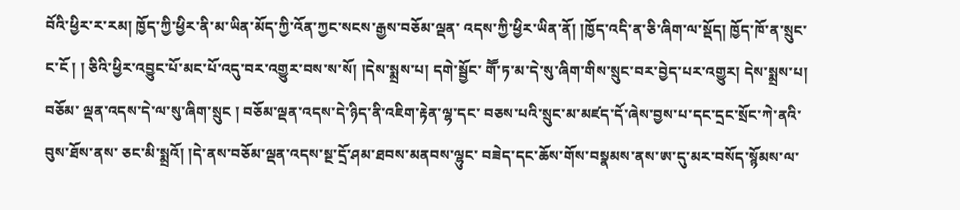བོའི་ཕྱིར་ར་རམ། ཁྱོད་ཀྱི་ཕྱིར་ནི་མ་ཡིན་མོད་ཀྱི་འོན་ཀྱང་སངས་རྒྱས་བཅོམ་ལྡན་ འདས་ཀྱི་ཕྱིར་ཡིན་ནོ། །ཁྱོད་འདི་ན་ཅི་ཞིག་ལ་སྡོད། ཁྱོད་ཁོ་ན་སྲུང་ང་ངོ ། ། ཅིའི་ཕྱིར་འབྱུང་པོ་མང་པོ་འདུ་བར་འགྱུར་བས་ས་སོ། །དེས་སྨྲས་པ། དགེ་སྦྱོང་ གཽ་ཏ་མ་དེ་སུ་ཞིག་གིས་སྲུང་བར་བྱེད་པར་འགྱུར། དེས་སྨྲས་པ། བཅོམ་ ལྡན་འདས་དེ་ལ་སུ་ཞིག་སྲུང ། བཅོམ་ལྡན་འདས་དེ་ཉིད་ནི་འཇིག་རྟེན་ལྷ་དང་ བཅས་པའི་སྲུང་མ་མཛད་དོ་ཞེས་བྱས་པ་དང་དྲང་སྲོང་ཀེ་ནའི་བུས་ཐོས་ནས་ ཅང་མི་སྨྲའོ། །དེ་ནས་བཅོམ་ལྡན་འདས་སྔ་དྲོ་ཤམ་ཐབས་མནབས་ལྷུང་ བཟེད་དང་ཆོས་གོས་བསྣམས་ནས་ཨ་དུ་མར་བསོད་སྙོམས་ལ་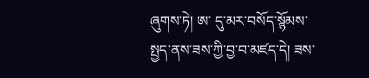ཞུགས་ཏེ། ཨ་ དུ་མར་བསོད་སྙོམས་སྤྱད་ནས་ཟས་ཀྱི་བྱ་བ་མཛད་དེ། ཟས་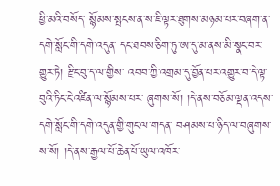ཕྱི་མའི་བསོད་ སྙོམས་སྤངས་ན་ས་ཇི་ལྟར་ཐུགས་མཉམ་པར་བཞག་ན་དགེ་སློང་གི་དགེ་འདུན་ དང་ཐབས་ཅིག་ཏུ་ཨ་དུ་མ་ནས་མི་སྣང་བར་གྱུར་ཏེ། རྫིང་བུ་ད་ལ་གྱིས་ འབབ་ཀྱི་འགྲམ་དུ་བྱོན་པར་འགྱུར་བ་དེ་ལྟ་བུའི་ཏིང་ངེ་འཛིན་ལ་སྙོམས་པར་ ཞུགས་སོ། །དེ་ནས་བཅོམ་ལྡན་འདས་དགེ་སློང་གི་དགེ་འདུན་གྱི་གུང་ལ་གདན་ བཤམས་པ་ཉིད་ལ་བཞུགས་ས་སོ། །དེ་ནས་རྒྱལ་པོ་ཆེན་པོ་ཡུལ་འཁོར་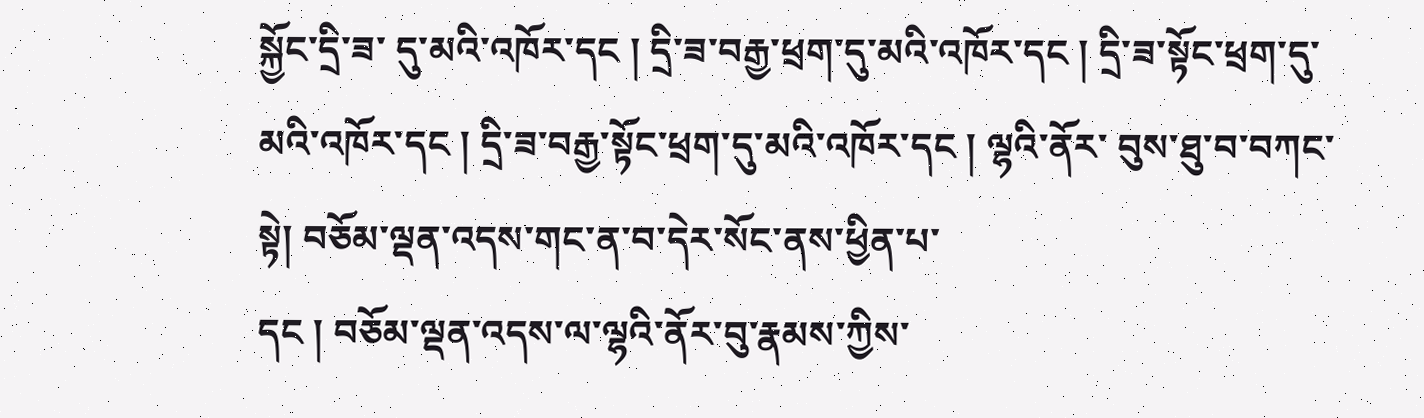སྐྱོང་དྲི་ཟ་ དུ་མའི་འཁོར་དང ། དྲི་ཟ་བརྒྱ་ཕྲག་དུ་མའི་འཁོར་དང ། དྲི་ཟ་སྟོང་ཕྲག་དུ་ མའི་འཁོར་དང ། དྲི་ཟ་བརྒྱ་སྟོང་ཕྲག་དུ་མའི་འཁོར་དང ། ལྷའི་ནོར་ བུས་ཐུ་བ་བཀང་སྟེ། བཅོམ་ལྡན་འདས་གང་ན་བ་དེར་སོང་ནས་ཕྱིན་པ་
དང ། བཅོམ་ལྡན་འདས་ལ་ལྷའི་ནོར་བུ་རྣམས་ཀྱིས་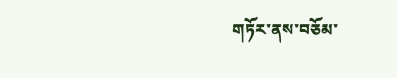གཏོར་ནས་བཅོམ་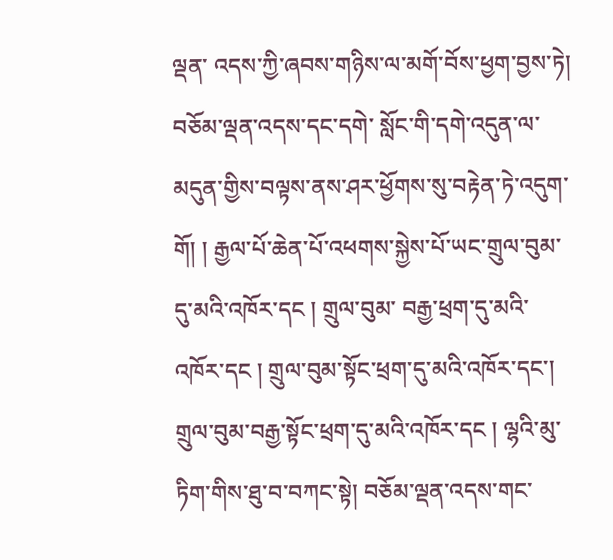ལྡན་ འདས་ཀྱི་ཞབས་གཉིས་ལ་མགོ་བོས་ཕྱག་བྱས་ཏེ། བཅོམ་ལྡན་འདས་དང་དགེ་ སློང་གི་དགེ་འདུན་ལ་མདུན་གྱིས་བལྟས་ནས་ཤར་ཕྱོགས་སུ་བརྟེན་ཏེ་འདུག་གོ། ། རྒྱལ་པོ་ཆེན་པོ་འཕགས་སྐྱེས་པོ་ཡང་གྲུལ་བུམ་དུ་མའི་འཁོར་དང ། གྲུལ་བུམ་ བརྒྱ་ཕྲག་དུ་མའི་འཁོར་དང ། གྲུལ་བུམ་སྟོང་ཕྲག་དུ་མའི་འཁོར་དང་། གྲུལ་བུམ་བརྒྱ་སྟོང་ཕྲག་དུ་མའི་འཁོར་དང ། ལྷའི་མུ་ཏིག་གིས་ཐུ་བ་བཀང་སྟེ། བཅོམ་ལྡན་འདས་གང་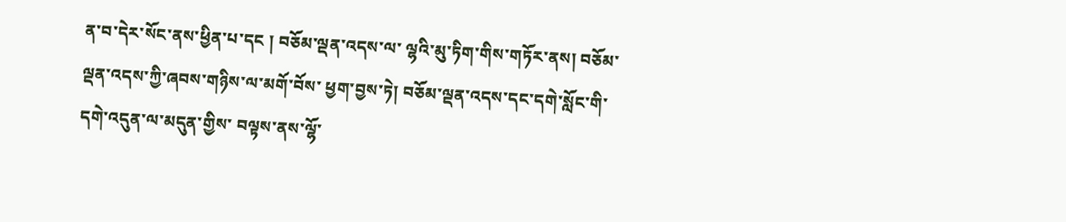ན་བ་དེར་སོང་ནས་ཕྱིན་པ་དང ། བཅོམ་ལྡན་འདས་ལ་ ལྷའི་མུ་ཏིག་གིས་གཏོར་ནས། བཅོམ་ལྡན་འདས་ཀྱི་ཞབས་གཉིས་ལ་མགོ་བོས་ ཕྱག་བྱས་ཏེ། བཅོམ་ལྡན་འདས་དང་དགེ་སློང་གི་དགེ་འདུན་ལ་མདུན་གྱིས་ བལྟས་ནས་ལྷོ་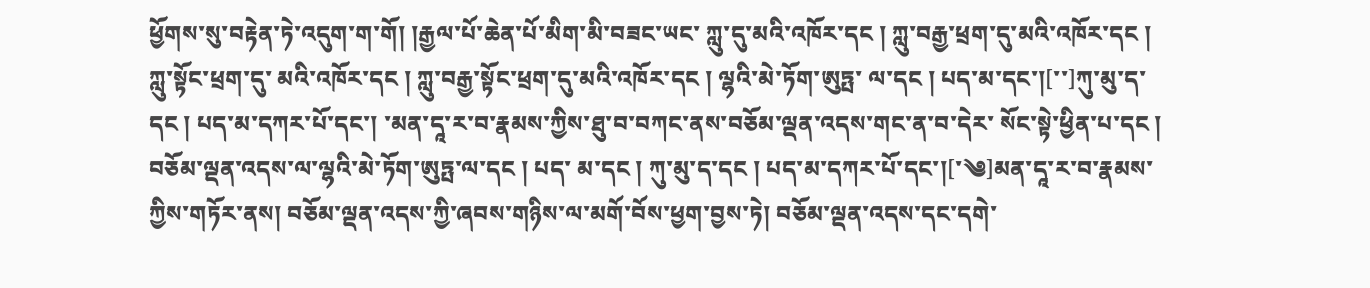ཕྱོགས་སུ་བརྟེན་ཏེ་འདུག་ག་གོ། །རྒྱལ་པོ་ཆེན་པོ་མིག་མི་བཟང་ཡང་ ཀླུ་དུ་མའི་འཁོར་དང ། ཀླུ་བརྒྱ་ཕྲག་དུ་མའི་འཁོར་དང ། ཀླུ་སྟོང་ཕྲག་དུ་ མའི་འཁོར་དང ། ཀླུ་བརྒྱ་སྟོང་ཕྲག་དུ་མའི་འཁོར་དང ། ལྷའི་མེ་ཏོག་ཨུཏྤ་ ལ་དང ། པད་མ་དང་།[་་]ཀུ་མུ་ད་དང ། པད་མ་དཀར་པོ་དང་། ་མན་དཱ་ར་བ་རྣམས་ཀྱིས་ཐུ་བ་བཀང་ནས་བཅོམ་ལྡན་འདས་གང་ན་བ་དེར་ སོང་སྟེ་ཕྱིན་པ་དང ། བཅོམ་ལྡན་འདས་ལ་ལྷའི་མེ་ཏོག་ཨུཏྤ་ལ་དང ། པད་ མ་དང ། ཀུ་མུ་ད་དང ། པད་མ་དཀར་པོ་དང་།[་༄]མན་དཱ་ར་བ་རྣམས་ ཀྱིས་གཏོར་ནས། བཅོམ་ལྡན་འདས་ཀྱི་ཞབས་གཉིས་ལ་མགོ་བོས་ཕྱག་བྱས་ཏེ། བཅོམ་ལྡན་འདས་དང་དགེ་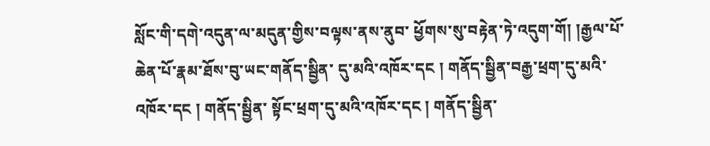སློང་གི་དགེ་འདུན་ལ་མདུན་གྱིས་བལྟས་ནས་ནུབ་ ཕྱོགས་སུ་བརྟེན་ཏེ་འདུག་གོ། །རྒྱལ་པོ་ཆེན་པོ་རྣམ་ཐོས་བུ་ཡང་གནོད་སྦྱིན་ དུ་མའི་འཁོར་དང ། གནོད་སྦྱིན་བརྒྱ་ཕྲག་དུ་མའི་འཁོར་དང ། གནོད་སྦྱིན་ སྟོང་ཕྲག་དུ་མའི་འཁོར་དང ། གནོད་སྦྱིན་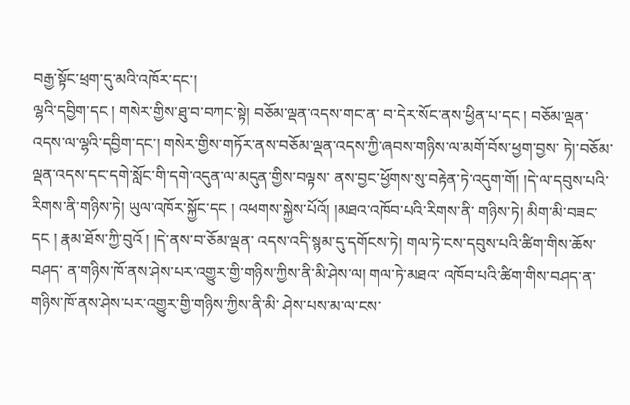བརྒྱ་སྟོང་ཕྲག་དུ་མའི་འཁོར་དང་།
ལྷའི་དབྱིག་དང ། གསེར་གྱིས་ཐུ་བ་བཀང་སྟེ། བཅོམ་ལྡན་འདས་གང་ན་ བ་དེར་སོང་ནས་ཕྱིན་པ་དང ། བཅོམ་ལྡན་འདས་ལ་ལྷའི་དབྱིག་དང་། གསེར་གྱིས་གཏོར་ནས་བཅོམ་ལྡན་འདས་ཀྱི་ཞབས་གཉིས་ལ་མགོ་བོས་ཕྱག་བྱས་ ཏེ།་བཅོམ་ལྡན་འདས་དང་དགེ་སློང་གི་དགེ་འདུན་ལ་མདུན་གྱིས་བལྟས་ ནས་བྱང་ཕྱོགས་སུ་བརྟེན་ཏེ་འདུག་གོ། །དེ་ལ་དབུས་པའི་རིགས་ནི་གཉིས་ཏེ། ཡུལ་འཁོར་སྐྱོང་དང ། འཕགས་སྐྱེས་པོའོ། །མཐའ་འཁོབ་པའི་རིགས་ནི་ གཉིས་ཏེ། མིག་མི་བཟང་དང ། རྣམ་ཐོས་ཀྱི་བུའོ ། །དེ་ནས་བ་ཅོམ་ལྡན་ འདས་འདི་སྙམ་དུ་དགོངས་ཏེ། གལ་ཏེ་ངས་དབུས་པའི་ཚིག་གིས་ཆོས་བཤད་ ན་གཉིས་ཁོ་ནས་ཤེས་པར་འགྱུར་གྱི་གཉིས་ཀྱིས་ནི་མི་ཤེས་ལ། གལ་ཏེ་མཐའ་ འཁོབ་པའི་ཚིག་གིས་བཤད་ན་གཉིས་ཁོ་ནས་ཤེས་པར་འགྱུར་གྱི་གཉིས་ཀྱིས་ནི་མི་ ཤེས་པས་མ་ལ་ངས་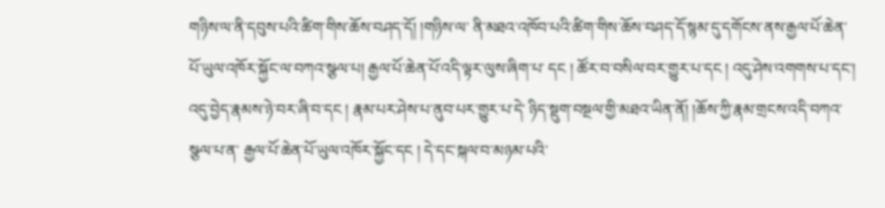གཉིས་ལ་ནི་དབུས་པའི་ཚིག་གིས་ཆོས་བཤད་དོ། །གཉིས་ལ་ ནི་མཐའ་འཁོབ་པའི་ཚིག་གིས་ཆོས་བཤད་དོ་སྙམ་དུ་དགོངས་ནས་རྒྱལ་པོ་ཆེན་ པོ་ཡུལ་འཁོར་སྐྱོང་ལ་བཀའ་སྩལ་པ། རྒྱལ་པོ་ཆེན་པོ་འདི་ལྟར་ལུས་ཞིག་པ་ དང ། ཚོར་བ་བསིལ་བར་གྱུར་པ་དང ། འདུ་ཤེས་འགགས་པ་དང་། འདུ་བྱེད་རྣམས་ཉེ་བར་ཞི་བ་དང ། རྣམ་པར་ཤེས་པ་ནུབ་པར་གྱུར་པ་དེ་ ཉིད་སྡུག་བསྔལ་གྱི་མཐའ་ཡིན་ནོ། །ཆོས་ཀྱི་རྣམ་གྲངས་འདི་བཀའ་སྩལ་པ་ན་ རྒྱལ་པོ་ཆེན་པོ་ཡུལ་འཁོར་སྐྱོང་དང ། དེ་དང་སྐལ་བ་མཉམ་པའི་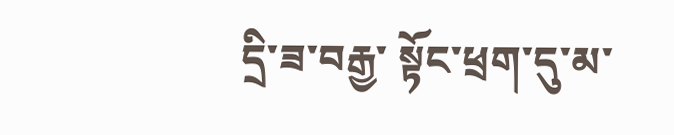དྲི་ཟ་བརྒྱ་ སྟོང་ཕྲག་དུ་མ་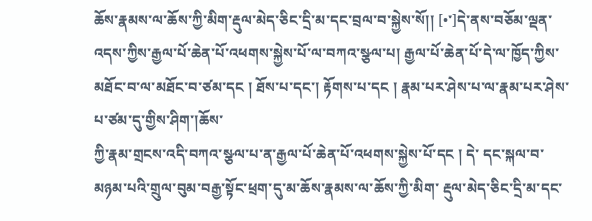ཆོས་རྣམས་ལ་ཆོས་ཀྱི་མིག་རྡུལ་མེད་ཅིང་དྲི་མ་དང་བྲལ་བ་སྐྱེས་སོ།། [•་]དེ་ནས་བཅོམ་ལྡན་འདས་ཀྱིས་རྒྱལ་པོ་ཆེན་པོ་འཕགས་སྐྱེས་པོ་ལ་བཀའ་སྩལ་པ། རྒྱལ་པོ་ཆེན་པོ་དེ་ལ་ཁྱོད་ཀྱིས་མཐོང་བ་ལ་མཐོང་བ་ཙམ་དང ། ཐོས་པ་དང་། རྟོགས་པ་དང ། རྣམ་པར་ཤེས་པ་ལ་རྣམ་པར་ཤེས་པ་ཙམ་དུ་གྱིས་ཤིག་།ཆོས་
ཀྱི་རྣམ་གྲངས་འདི་བཀའ་སྩལ་པ་ན་རྒྱལ་པོ་ཆེན་པོ་འཕགས་སྐྱེས་པོ་དང ། དེ་ དང་སྐལ་བ་མཉམ་པའི་གྲུལ་བུམ་བརྒྱ་སྟོང་ཕྲག་དུ་མ་ཆོས་རྣམས་ལ་ཆོས་ཀྱི་མིག་ རྡུལ་མེད་ཅིང་དྲི་མ་དང་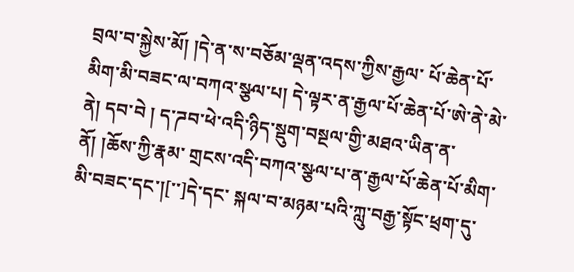བྲལ་བ་སྐྱེས་མོ། །དེ་ན་ས་བཅོམ་ལྡན་འདས་ཀྱིས་རྒྱལ་ པོ་ཆེན་པོ་མིག་མི་བཟང་ལ་བཀའ་སྩལ་པ། དེ་ལྟར་ན་རྒྱལ་པོ་ཆེན་པོ་ཨེ་ནེ་མེ་ནེ། དབ་བེ ། ད་ཌབ་ཕེ་འདི་ཉིད་སྡུག་བསྔལ་གྱི་མཐའ་ཡིན་ན་ནོ། །ཆོས་ཀྱི་རྣམ་ གྲངས་འདི་བཀའ་སྩལ་པ་ན་རྒྱལ་པོ་ཆེན་པོ་མིག་མི་བཟང་དང་།[་་]དེ་དང་ སྐལ་བ་མཉམ་པའི་ཀླུ་བརྒྱ་སྟོང་ཕྲག་དུ་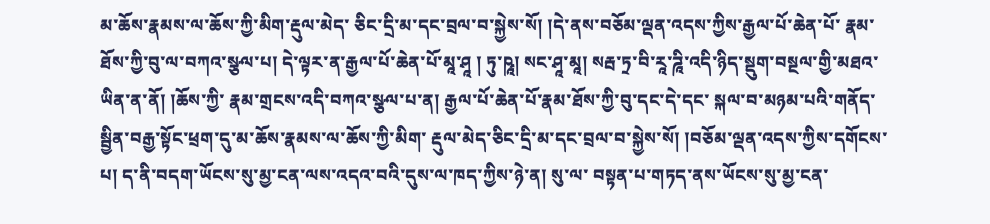མ་ཆོས་རྣམས་ལ་ཆོས་ཀྱི་མིག་རྡུལ་མེད་ ཅིང་དྲི་མ་དང་བྲལ་བ་སྐྱེས་སོ། །དེ་ནས་བཅོམ་ལྡན་འདས་ཀྱིས་རྒྱལ་པོ་ཆེན་པོ་ རྣམ་ཐོས་ཀྱི་བུ་ལ་བཀའ་སྩལ་པ། དེ་ལྟར་ན་རྒྱལ་པོ་ཆེན་པོ་མཱ་ཤཱ ། ཏུ་ཥཱ། སང་ཤཱ་མཱ། སརྦ་ཏྲ་བི་རཱ་ཌཱི་འདི་ཉིད་སྡུག་བསྔལ་གྱི་མཐའ་ཡིན་ན་ནོ། །ཆོས་ཀྱི་ རྣམ་གྲངས་འདི་བཀའ་སྩལ་པ་ན། རྒྱལ་པོ་ཆེན་པོ་རྣམ་ཐོས་ཀྱི་བུ་དང་དེ་དང་ སྐལ་བ་མཉམ་པའི་གནོད་སྦྱིན་བརྒྱ་སྟོང་ཕྲག་དུ་མ་ཆོས་རྣམས་ལ་ཆོས་ཀྱི་མིག་ རྡུལ་མེད་ཅིང་དྲི་མ་དང་བྲལ་བ་སྐྱེས་སོ། །བཅོམ་ལྡན་འདས་ཀྱིས་དགོངས་པ། ད་ནི་བདག་ཡོངས་སུ་མྱ་ངན་ལས་འདའ་བའི་དུས་ལ་ཁད་ཀྱིས་ཉེ་ན། སུ་ལ་ བསྟན་པ་གཏད་ནས་ཡོངས་སུ་མྱ་ངན་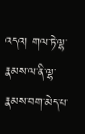འདའ། གལ་ཏེ་ལྷ་རྣམས་ལ་ནི་ལྷ་ རྣམས་བག་མེད་པ་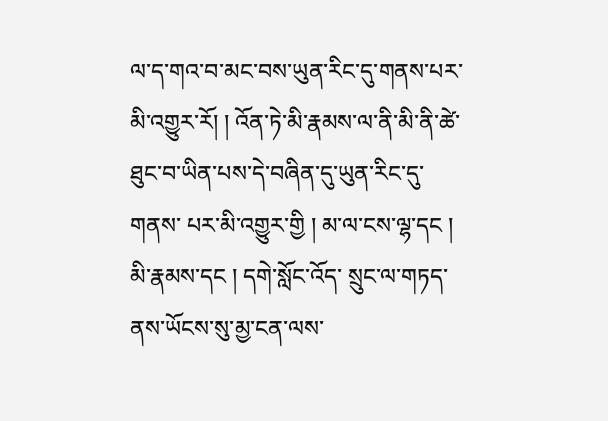ལ་ད་གའ་བ་མང་བས་ཡུན་རིང་དུ་གནས་པར་མི་འགྱུར་རོ། ། འོན་ཏེ་མི་རྣམས་ལ་ནི་མི་ནི་ཚེ་ཐུང་བ་ཡིན་པས་དེ་བཞིན་དུ་ཡུན་རིང་དུ་གནས་ པར་མི་འགྱུར་གྱི ། མ་ལ་ངས་ལྷ་དང ། མི་རྣམས་དང ། དགེ་སློང་འོད་ སྲུང་ལ་གཏད་ནས་ཡོངས་སུ་མྱ་ངན་ལས་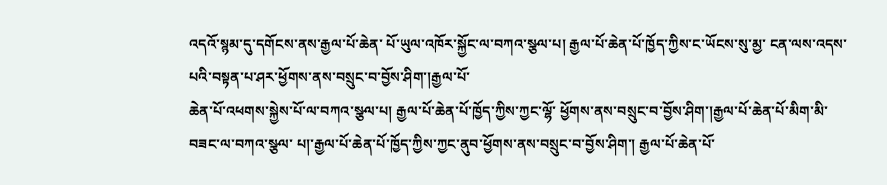འདའོ་སྙམ་དུ་དགོངས་ནས་རྒྱལ་པོ་ཆེན་ པོ་ཡུལ་འཁོར་སྐྱོང་ལ་བཀའ་སྩལ་པ། རྒྱལ་པོ་ཆེན་པོ་ཁྱོད་ཀྱིས་ང་ཡོངས་སུ་མྱ་ ངན་ལས་འདས་པའི་བསྟན་པ་ཤར་ཕྱོགས་ནས་བསྲུང་བ་བྱོས་ཤིག་།རྒྱལ་པོ་
ཆེན་པོ་འཕགས་སྐྱེས་པོ་ལ་བཀའ་སྩལ་པ། རྒྱལ་པོ་ཆེན་པོ་ཁྱོད་ཀྱིས་ཀྱང་ལྷོ་ ཕྱོགས་ནས་བསྲུང་བ་བྱོས་ཤིག་།རྒྱལ་པོ་ཆེན་པོ་མིག་མི་བཟང་ལ་བཀའ་སྩལ་ པ།་རྒྱལ་པོ་ཆེན་པོ་ཁྱོད་ཀྱིས་ཀྱང་ནུབ་ཕྱོགས་ནས་བསྲུང་བ་བྱོས་ཤིག་། རྒྱལ་པོ་ཆེན་པོ་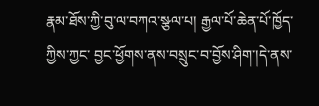རྣམ་ཐོས་ཀྱི་བུ་ལ་བཀའ་སྩལ་པ། རྒྱལ་པོ་ཆེན་པོ་ཁྱོད་ཀྱིས་ཀྱང་ བྱང་ཕྱོགས་ནས་བསྲུང་བ་བྱོས་ཤིག་།དེ་ནས་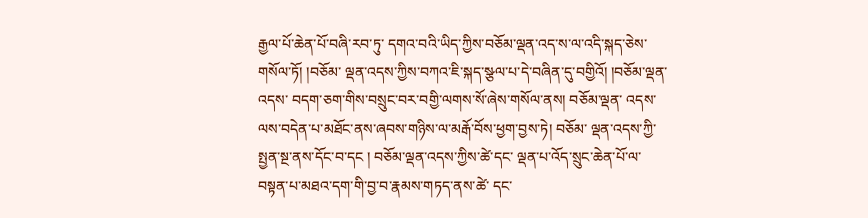རྒྱལ་པོ་ཆེན་པོ་བཞི་རབ་ཏུ་ དགའ་བའི་ཡིད་ཀྱིས་བཅོམ་ལྡན་འད་ས་ལ་འདི་སྐད་ཅེས་གསོལ་ཏོ། །བཅོམ་ ལྡན་འདས་ཀྱིས་བཀའ་ཇི་སྐད་སྩལ་པ་དེ་བཞིན་དུ་བགྱིའོ། །བཅོམ་ལྡན་འདས་ བདག་ཅག་གིས་བསྲུང་བར་བགྱི་ལགས་སོ་ཞེས་གསོལ་ནས། བཅོམ་ལྡན་ འདས་ལས་བདེན་པ་མཐོང་ནས་ཞབས་གཉིས་ལ་མརྒོ་བོས་ཕྱག་བྱས་ཏེ། བཅོམ་ ལྡན་འདས་ཀྱི་སྤྱན་སྔ་ནས་དོང་བ་དང ། བཅོམ་ལྡན་འདས་ཀྱིས་ཚེ་དང་ ལྡན་པ་འོད་སྲུང་ཆེན་པོ་ལ་བསྟན་པ་མཐའ་དག་གི་བྱ་བ་རྣམས་གཏད་ནས་ཚེ་ དང་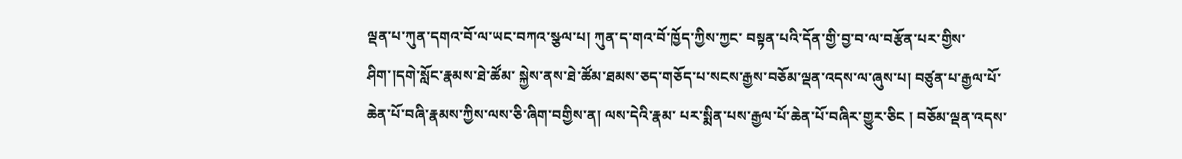ལྡན་པ་ཀུན་དགའ་བོ་ལ་ཡང་བཀའ་སྩལ་པ། ཀུན་ད་གའ་བོ་ཁྱོད་ཀྱིས་ཀྱང་ བསྟན་པའི་དོན་གྱི་བྱ་བ་ལ་བརྩོན་པར་གྱིས་ཤིག་།དགེ་སློང་རྣམས་ཐེ་ཚོམ་ སྐྱེས་ནས་ཐེ་ཚོམ་ཐམས་ཅད་གཅོད་པ་སངས་རྒྱས་བཅོམ་ལྡན་འདས་ལ་ཞུས་པ། བཙུན་པ་རྒྱལ་པོ་ཆེན་པོ་བཞི་རྣམས་ཀྱིས་ལས་ཅི་ཞིག་བགྱིས་ན། ལས་དེའི་རྣམ་ པར་སྨིན་པས་རྒྱལ་པོ་ཆེན་པོ་བཞིར་གྱུར་ཅིང ། བཅོམ་ལྡན་འདས་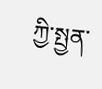ཀྱི་སྤྱན་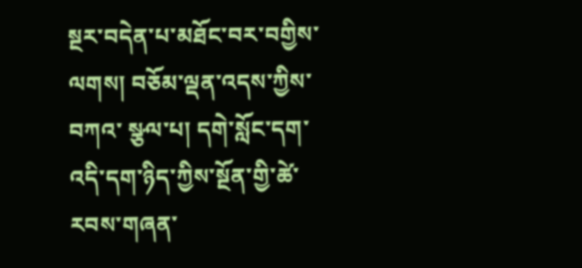སྔར་བདེན་པ་མཐོང་བར་བགྱིས་ལགས། བཅོམ་ལྡན་འདས་ཀྱིས་བཀའ་ སྩལ་པ། དགེ་སློང་དག་འདི་དག་ཉིད་ཀྱིས་སྔོན་གྱི་ཚེ་རབས་གཞན་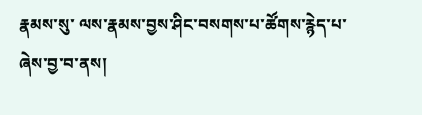རྣམས་སུ་ ལས་རྣམས་བྱས་ཤིང་བསགས་པ་ཚོགས་རྙེད་པ་ཞེས་བྱ་བ་ནས།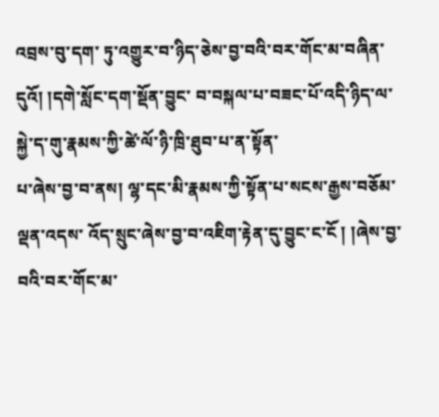འབྲས་བུ་དག་ ཏུ་འགྱུར་བ་ཉིད་ཅེས་བྱ་བའི་བར་གོང་མ་བཞིན་དུའོ། །དགེ་སློང་དག་སྡོན་བྱུང་ བ་བསྐལ་པ་བཟང་པོ་འདི་ཉིད་ལ་སྐྱེ་ད་གུ་རྣམས་ཀྱི་ཚེ་ལོ་ཉི་ཁྲི་ཐུབ་པ་ན་སྟོན་
པ་ཞེས་བྱ་བ་ནས། ལྷ་དང་མི་རྣམས་ཀྱི་སྟོན་པ་སངས་རྒྱས་བཅོམ་ལྡན་འདས་ འོད་སྲུང་ཞེས་བྱ་བ་འཇིག་རྟེན་དུ་བྱུང་ང་ངོ ། །ཞེས་བྱ་བའི་བར་གོང་མ་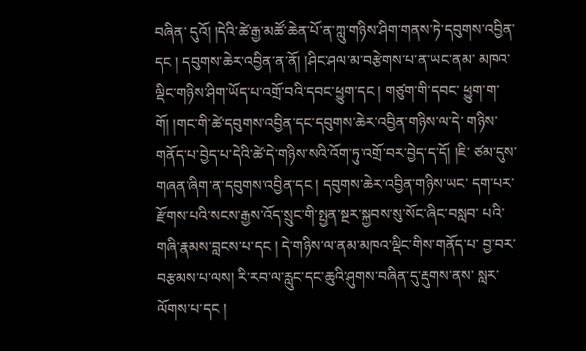བཞིན་ དུའོ། །དེའི་ཚེ་རྒྱ་མཚོ་ཆེན་པོ་ན་ཀླུ་གཉིས་ཤིག་གནས་ཏེ་དབུགས་འབྱིན་ དང ། དབུགས་ཆེར་འབྱིན་ན་ནོ། །ཤིང་ཤལ་མ་བརྩེགས་པ་ན་ཡང་ནམ་ མཁའ་ལྡིང་གཉིས་ཤིག་ཡོད་པ་འགྲོ་བའི་དབང་ཕྱུག་དང ། གཙུག་གི་དབང་ ཕྱུག་ག་གོ། །གང་གི་ཚེ་དབུགས་འབྱིན་དང་དབུགས་ཆེར་འབྱིན་གཉིས་ལ་དེ་ གཉིས་གནོད་པ་བྱེད་པ་དེའི་ཚེ་དེ་གཉིས་སའི་འོག་ཏུ་འགྲོ་བར་བྱེད་ད་དོ། །ཇི་ ཙམ་དུས་གཞན་ཞིག་ན་དབུགས་འབྱིན་དང ། དབུགས་ཆེར་འབྱིན་གཉིས་ཡང་ དག་པར་རྫོགས་པའི་སངས་རྒྱས་འོད་སྲུང་གི་སྤྱན་སྔར་སྐྱབས་སུ་སོང་ཞིང་བསླབ་ པའི་གཞི་རྣམས་བླངས་པ་དང ། དེ་གཉིས་ལ་ནམ་མཁའ་ལྡིང་གིས་གནོད་པ་ བྱ་བར་བརྩམས་པ་ལས། རི་རབ་ལ་རླུང་དང་ཆུའི་ཤུགས་བཞིན་དུ་རྡུགས་ནས་ སླར་ལོགས་པ་དང །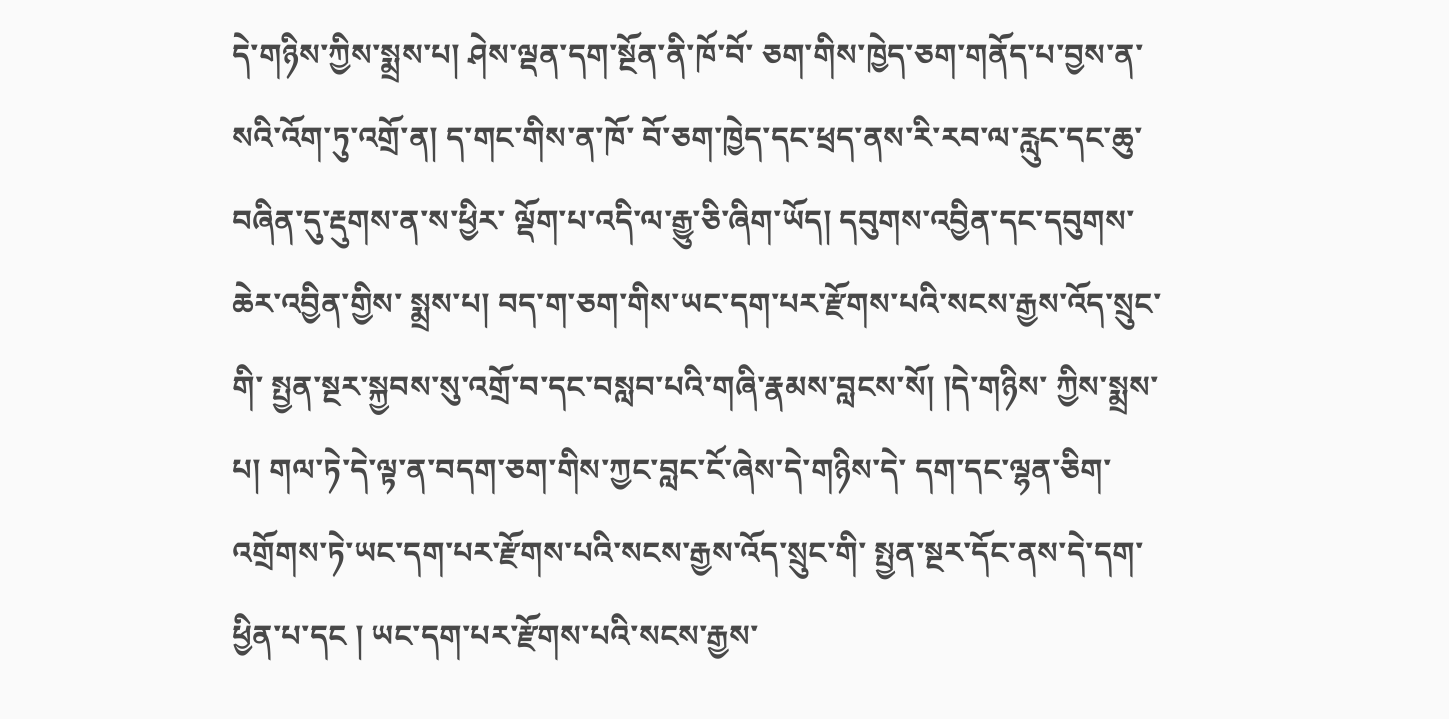དེ་གཉིས་ཀྱིས་སྨྲས་པ། ཤེས་ལྡན་དག་སྔོན་ནི་ཁོ་བོ་ ཅག་གིས་ཁྱེད་ཅག་གནོད་པ་བྱས་ན་སའི་འོག་ཏུ་འགྲོ་ན། ད་གང་གིས་ན་ཁོ་ བོ་ཅག་ཁྱེད་དང་ཕྲད་ནས་རི་རབ་ལ་རླུང་དང་ཆུ་བཞིན་དུ་རྡུགས་ན་ས་ཕྱིར་ ལྡོག་པ་འདི་ལ་རྒྱུ་ཅི་ཞིག་ཡོད། དབུགས་འབྱིན་དང་དབུགས་ཆེར་འབྱིན་གྱིས་ སྨྲས་པ། བད་ག་ཅག་གིས་ཡང་དག་པར་རྫོགས་པའི་སངས་རྒྱས་འོད་སྲུང་གི་ སྤྱན་སྔར་སྐྱབས་སུ་འགྲོ་བ་དང་བསླབ་པའི་གཞི་རྣམས་བླངས་སོ། །དེ་གཉིས་ ཀྱིས་སྨྲས་པ། གལ་ཏེ་དེ་ལྟ་ན་བདག་ཅག་གིས་ཀྱང་བླང་ངོ་ཞེས་དེ་གཉིས་དེ་ དག་དང་ལྷན་ཅིག་འགྲོགས་ཏེ་ཡང་དག་པར་རྫོགས་པའི་སངས་རྒྱས་འོད་སྲུང་གི་ སྤྱན་སྔར་དོང་ནས་དེ་དག་ཕྱིན་པ་དང ། ཡང་དག་པར་རྫོགས་པའི་སངས་རྒྱས་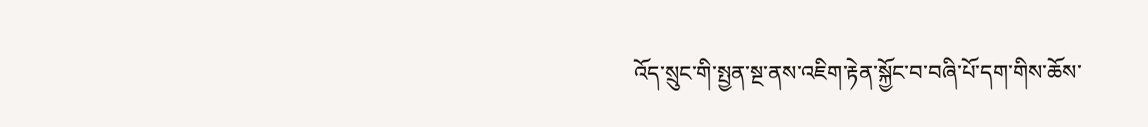འོད་སྲུང་གི་སྤྱན་སྔ་ནས་འཇིག་རྟེན་སྐྱོང་བ་བཞི་པོ་དག་གིས་ཆོས་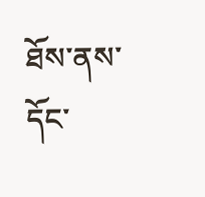ཐོས་ནས་དོང་